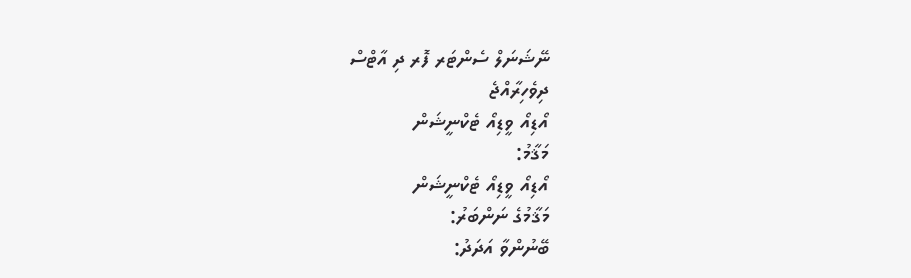ނޭޝަނަލް ސެންޓަރ ފޮރ ދި އާޓްސް
ދިވެހިރާއްޖެ
އޯޑިއޯ ވީޑިއޯ ޓެކްނީޝަން
މަޤާމު:
އޯޑިއޯ ވީޑިއޯ ޓެކްނީޝަން
މަޤާމުގެ ނަންބަރު:
ބޭނުންވާ އަދަދު: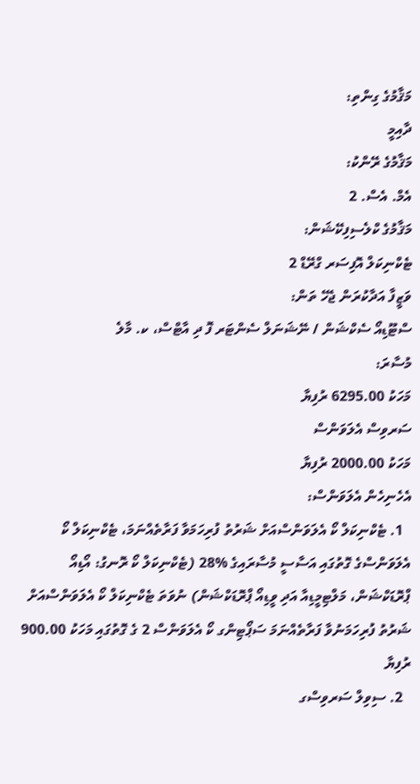މަޤާމުގެ ގިންތި:
ދާއިމީ
މަޤާމުގެ ރޭންކު:
އެމް. އެސް. 2
މަޤާމުގެ ކްލެސިފިކޭޝަން:
ޓެކްނިކަލް އޮފިސަރ ގްރޭޑް 2
ވަޒީފާ އަދާކުރަން ޖެހޭ ތަން:
ސްޓޫޑިއޯ ސެކްޝަން / ނޭޝަނަލް ސެންޓަރ ފޮ ދި އާޓްސް، ކ. މާލެ
މުސާރަ:
މަހަކު 6295.00 ރުފިޔާ
ސަރވިސް އެލަވަންސް
މަހަކު 2000.00 ރުފިޔާ
އެހެނިހެން އެލަވަންސް:
  1. ޓެކްނިކަލް ކޯ އެލަވަންސްއަށް ޝަރުތު ފުރިހަމަވާ ފަރާތެއްނަމަ، ޓެކްނިކަލް ކޯ އެލަވަންސްގެ ގޮތުގައި އަސާސީ މުސާރައިގެ %28 (ޓެކްނިކަލް ކޯ ރޮނގު: އޯޑިއޯ ޕްރޮޑަކްޝަން، މަލްޓިމީޑިއާ އަދި ވީޑިއޯ ޕްރޮޑަކްޝަން) ނުވަތަ ޓެކްނިކަލް ކޯ އެލަވަންސްއަށް ޝަރުތު ފުރިހަމަނުވާ ފަރާތެއްނަމަ ސަޕޯޓިންގ ކޯ އެލަވަންސް 2 ގެ ގޮތުގައި މަހަކު 900.00 ރުފިޔާ
  2. ސިވިލް ސަރވިސްގ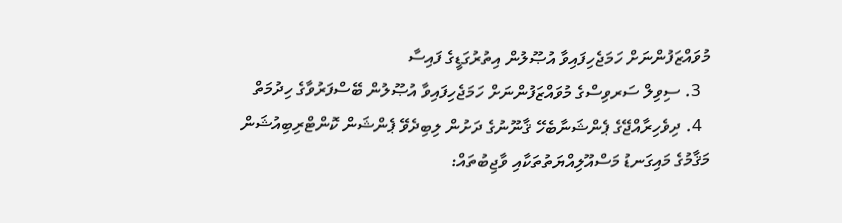މުވައްޒަފުންނަށް ހަމަޖެހިފައިވާ އުޞޫލުން އިތުރުގަޑީގެ ފައިސާ
  3. ސިވިލް ސަރވިސްގެ މުވައްޒަފުންނަށް ހަމަޖެހިފައިވާ އުޞޫލުން ބޭސްފަރުވާގެ ހިދުމަތް
  4. ދިވެހިރާއްޖޭގެ ޕެންޝަނާބެހޭ ޤާނޫނުގެ ދަށުން ލިބިދެވޭ ޕެންޝަން ކޮންޓްރިބިއުޝަން
މަޤާމުގެ މައިގަނޑު މަސްއޫލިއްޔަތުތަކާއި ވާޖިބުތައް: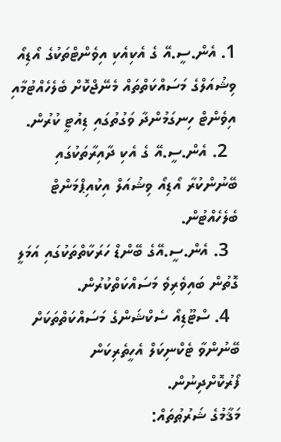1. އެން.ސީ.އޭ ގެ އެކިއެކި އިވެންޓްތަކުގެ އޯޑިއޯ ވިޝުއަލްގެ މަސައްކަތްތައް މެނޭޖްކޮށް ބެލެހެއްޓުމާއި އިވެންޓް ހިނގަމުންދާ ވަގުތުގައި ޑިއުޓީ ކުރުން.
  2. އެން.ސީ.އޭ ގެ އެކި ދާއިރާތަކުގައި ބޭނުންކުރާ އޯޑިއޯ ވިޝުއަލް އިކުއިޕްމަންޓް ބެލެހެއްޓުން.
  3. އެން.ސީ.އޭގެ ބޭންޑް ހަރަކާތްތަކުގައި އަމަލީ ގޮތުން ބައިވެރިވެ މަސައްކަތްކުރުން.
  4. ސްޓޫޑިއޯ ސެކްޝަންގެ މަސައްކަތްތަކަށް ބޭނުންވާ ޓެކްނިކަލް އެހީތެރިކަން ފޯރުކޮށްދިނުން.
މަޤާމުގެ ޝަރުޠުތައް: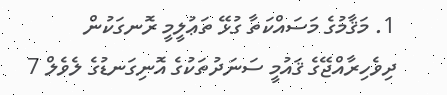1. މަޤާމުގެ މަސައްކަތާ ގުޅޭ ތަޢުލީމީ ރޮނގަކުން ދިވެހިރާއްޖޭގެ ޤައުމީ ސަނަދުތަކުގެ އޮނިގަނޑުގެ ލެވެލް 7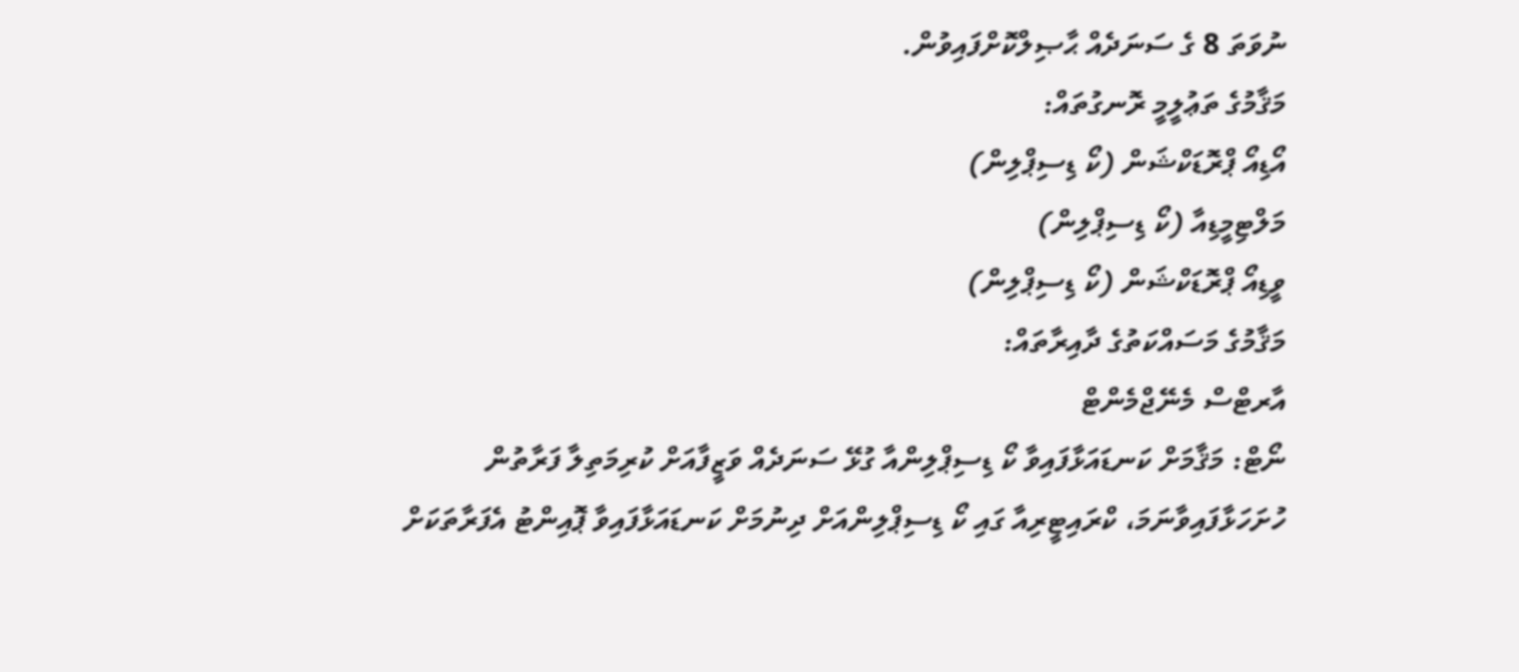ނުވަތަ 8 ގެ ސަނަދެއް ޙާޞިލްކޮށްފައިވުން.
މަޤާމުގެ ތަޢުލީމީ ރޮނގުތައް:
އޯޑިއޯ ޕްރޮޑަކްޝަން (ކޯ ޑިސިޕްލިން)
މަލްޓިމީޑިއާ (ކޯ ޑިސިޕްލިން)
ވީޑިއޯ ޕްރޮޑަކްޝަން (ކޯ ޑިސިޕްލިން)
މަޤާމުގެ މަސައްކަތުގެ ދާއިރާތައް:
އާރޓްސް މެނޭޖްމެންޓް
ނޯޓް: މަޤާމަށް ކަނޑައަޅާފައިވާ ކޯ ޑިސިޕްލިންއާ ގުޅޭ ސަނަދެއް ވަޒީފާއަށް ކުރިމަތިލާ ފަރާތުން ހުށަހަޅާފައިވާނަމަ، ކްރައިޓީރިއާ ގައި ކޯ ޑިސިޕްލިންއަށް ދިނުމަށް ކަނޑައަޅާފައިވާ ޕޮއިންޓު އެފަރާތަކަށް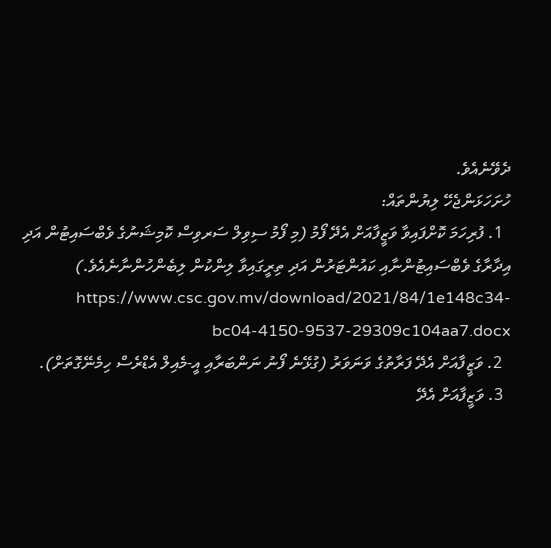ދެވޭނެއެވެ.
ހުށަހަޅަންޖެހޭ ލިޔުންތައް:
  1. ފުރިހަމަ ކޮށްފައިވާ ވަޒީފާއަށް އެދޭ ފޯމު (މި ފޯމު ސިވިލް ސަރވިސް ކޮމިޝަނުގެ ވެބްސައިޓުން އަދި އިދާރާގެ ވެބްސައިޓުންނާއި ކައުންޓަރުން އަދި ތިރީގައިވާ ލިންކުން ލިބެންހުންނާނެއެވެ.)  https://www.csc.gov.mv/download/2021/84/1e148c34-bc04-4150-9537-29309c104aa7.docx
  2. ވަޒީފާއަށް އެދޭ ފަރާތުގެ ވަނަވަރު (ގުޅޭނެ ފޯނު ނަންބަރާއި އީ-މެއިލް އެޑްރެސް ހިމެނޭގޮތަށް).
  3. ވަޒީފާއަށް އެދޭ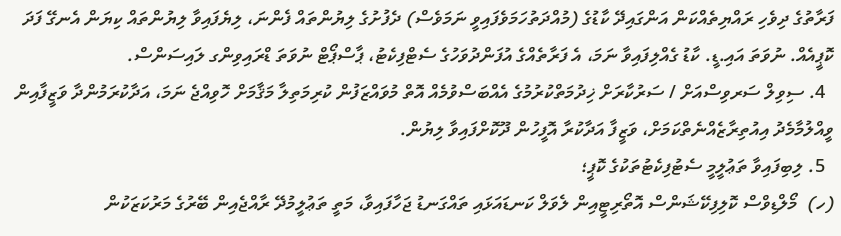ފަރާތުގެ ދިވެހި ރައްޔިތެއްކަން އަންގައިދޭ ކާޑުގެ (މުއްދަތުހަމަވެފައިވީ ނަމަވެސް) ދެފުށުގެ ލިޔުންތައް ފެންނަ، ލިޔެފައިވާ ލިޔުންތައް ކިޔަން އެނގޭ ފަދަ ކޮޕީއެއް. ނުވަތަ އައި.ޑީ. ކާޑު ގެއްލިފައިވާ ނަމަ، އެ ފަރާތެއްގެ އުފަންދުވަހުގެ ސެޓްފިކެޓު، ޕާސްޕޯޓް ނުވަތަ ޑްރައިވިންގ ލައިސަންސް.
  4. ސިވިލް ސަރވިސްއަށް / ސަރުކާރަށް ޚިދުމަތްކުރުމުގެ އެއްބަސްވުމެއް އޮތް މުވައްޒަފުން ކުރިމަތިލާ މަޤާމަށް ހޮވިއްޖެ ނަމަ، އަދާކުރަމުންދާ ވަޒީފާއިން ވީއްލުމާމެދު އިއުތިރާޒެއްނެތްކަމަށް، ވަޒީފާ އަދާކުރާ އޮފީހުން ދޫކޮށްފައިވާ ލިޔުން.
  5. ލިބިފައިވާ ތަޢުލީމީ ސެޓުފިކެޓުތަކުގެ ކޮޕީ؛
(ހ)  މޯލްޑިވްސް ކޮލިފިކޭޝަންސް އޮތޯރިޓީއިން ލެވަލް ކަނޑައަޅައި ތައްގަނޑު ޖަހާފައިވާ، މަތީ ތަޢުލީމުދޭ ރާއްޖެއިން ބޭރުގެ މަރުކަޒަކުން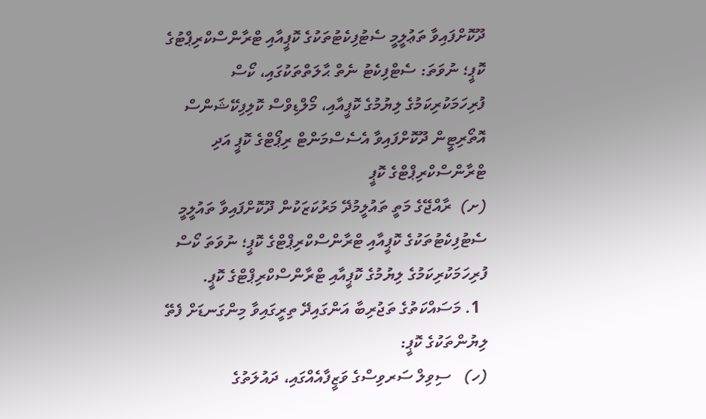ދޫކޮށްފައިވާ ތަޢުލީމީ ސެޓުފިކެޓުތަކުގެ ކޮޕީއާއި ޓްރާންސްކްރިޕްޓުގެ ކޮޕީ؛ ނުވަތަ: ސެޓްފިކެޓު ނެތް ޙާލަތްތަކުގައި، ކޯސް ފުރިހަމަކުރިކަމުގެ ލިޔުމުގެ ކޮޕީއާއި، މޯލްޑިވްސް ކޮލިފިކޭޝަންސް އޮތޯރިޓީން ދޫކޮށްފައިވާ އެސެސްމަންޓް ރިޕޯޓްގެ ކޮޕީ އަދި ޓްރާންސްކްރިޕްޓްގެ ކޮޕީ
(ށ)  ރާއްޖޭގެ މަތީ ތައުލީމުދޭ މަރުކަޒަކުން ދޫކޮށްފައިވާ ތައުލީމީ ސެޓުފިކެޓުތަކުގެ ކޮޕީއާއި ޓްރާންސްކްރިޕްޓްގެ ކޮޕީ؛ ނުވަތަ ކޯސް ފުރިހަމަކުރިކަމުގެ ލިޔުމުގެ ކޮޕީއާއި ޓްރާންސްކްރިޕްޓްގެ ކޮޕީ.
  1. މަސައްކަތުގެ ތަޖުރިބާ އަންގައިދޭ ތިރީގައިވާ މިންގަނޑަށް ފެތޭ ލިޔުންތަކުގެ ކޮޕީ:
(ހ)   ސިވިލް ސަރވިސްގެ ވަޒީފާއެއްގައި، ދައުލަތުގެ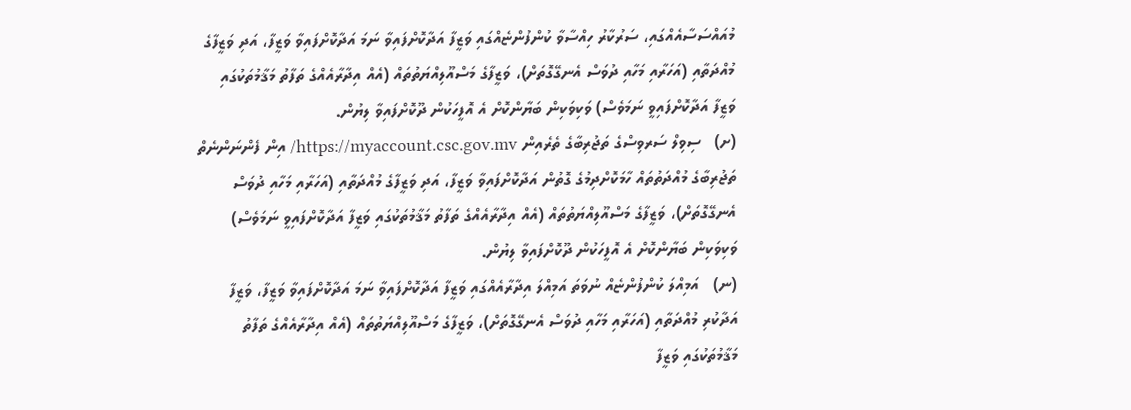މުއައްސަސާއެއްގައި، ސަރުކާރު ހިއްސާވާ ކުންފުންޏެއްގައި ވަޒީފާ އަދާކޮށްފައިވާ ނަމަ އަދާކޮށްފައިވާ ވަޒީފާ، އަދި ވަޒީފާގެ މުއްދަތާއި (އަހަރާއި މަހާއި ދުވަސް އެނގޭގޮތަށް)، ވަޒީފާގެ މަސްއޫލިއްޔަތުތައް (އެއް އިދާރާއެއްގެ ތަފާތު މަޤާމުތަކުގައި ވަޒީފާ އަދާކޮށްފައިވީ ނަމަވެސް) ވަކިވަކިން ބަޔާންކޮށް އެ އޮފީހަކުން ދޫކޮށްފައިވާ ލިޔުން.
(ށ)   ސިވިލް ސަރވިސްގެ ތަޖުރިބާގެ ތެރެއިން https://myaccount.csc.gov.mv/ އިން ފެންނަންނެތް ތަޖުރިބާގެ މުއްދަތުތައް ހާމަކޮށްދިމުގެ ގޮތުން އަދާކޮށްފައިވާ ވަޒީފާ، އަދި ވަޒީފާގެ މުއްދަތާއި (އަހަރާއި މަހާއި ދުވަސް އެނގޭގޮތަށް)، ވަޒީފާގެ މަސްއޫލިއްޔަތުތައް (އެއް އިދާރާއެއްގެ ތަފާތު މަޤާމުތަކުގައި ވަޒީފާ އަދާކޮށްފައިވީ ނަމަވެސް) ވަކިވަކިން ބަޔާންކޮށް އެ އޮފީހަކުން ދޫކޮށްފައިވާ ލިޔުން.
(ނ)   އަމިއްލަ ކުންފުންޏެއް ނުވަތަ އަމިއްލަ އިދާރާއެއްގައި ވަޒީފާ އަދާކޮށްފައިވާ ނަމަ އަދާކޮށްފައިވާ ވަޒީފާ، ވަޒީފާ އަދާކުރި މުއްދަތާއި (އަހަރާއި މަހާއި ދުވަސް އެނގޭގޮތަށް)، ވަޒީފާގެ މަސްއޫލިއްޔަތުތައް (އެއް އިދާރާއެއްގެ ތަފާތު މަޤާމުތަކުގައި ވަޒީފާ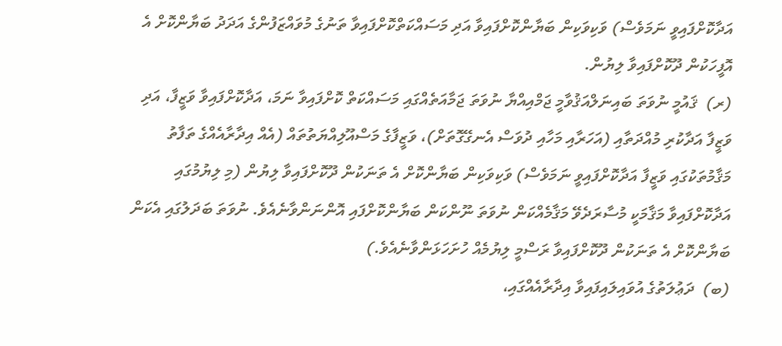އަދާކޮށްފައިވީ ނަމަވެސް) ވަކިވަކިން ބަޔާންކޮށްފައިވާ އަދި މަސައްކަތްކޮށްފައިވާ ތަނުގެ މުވައްޒަފުންގެ އަދަދު ބަޔާންކޮށް އެ އޮފީހަކުން ދޫކޮށްފައިވާ ލިޔުން.
(ރ)  ޤައުމީ ނުވަތަ ބައިނަލްއަޤުވާމީ ޖަމްއިއްޔާ ނުވަތަ ޖަމާއަތެއްގައި މަސައްކަތް ކޮށްފައިވާ ނަމަ، އަދާކޮށްފައިވާ ވަޒީފާ، އަދި ވަޒީފާ އަދާކުރި މުއްދަތާއި (އަހަރާއި މަހާއި ދުވަސް އެނގޭގޮތަށް)، ވަޒީފާގެ މަސްއޫލިއްޔަތުތައް (އެއް އިދާރާއެއްގެ ތަފާތު މަޤާމުތަކުގައި ވަޒީފާ އަދާކޮށްފައިވީ ނަމަވެސް) ވަކިވަކިން ބަޔާންކޮށް އެ ތަނަކުން ދޫކޮށްފައިވާ ލިޔުން (މި ލިޔުމުގައި އަދާކޮށްފައިވާ މަޤާމަކީ މުސާރަދެވޭ މަޤާމެއްކަން ނުވަތަ ނޫންކަން ބަޔާންކޮށްފައި އޮންނަންވާނެއެވެ. ނުވަތަ ބަދަލުގައި އެކަން ބަޔާންކޮށް އެ ތަނަކުން ދޫކޮށްފައިވާ ރަސްމީ ލިޔުމެއް ހުށަހަޅަންވާނެއެވެ.)
(ބ)  ދަޢުލަތުގެ އުވައިލައިފައިވާ އިދާރާއެއްގައި،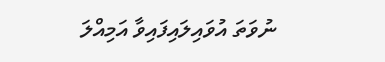ނުވަތަ އުވައިލައިފައިވާ އަމިއްލަ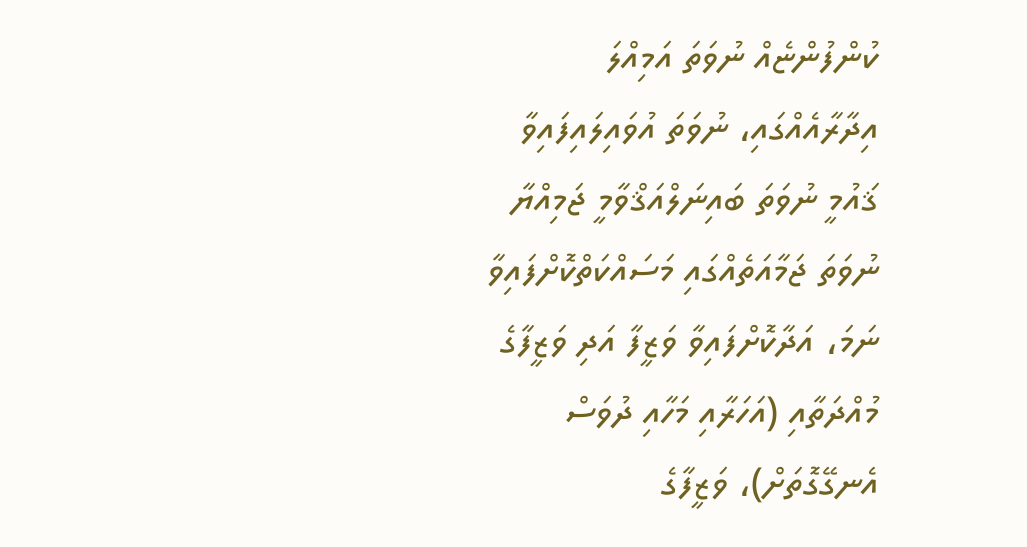ކުންފުންޏެއް ނުވަތަ އަމިއްލަ އިދާރާއެއްގައި، ނުވަތަ އުވައިލައިފައިވާ ޤައުމީ ނުވަތަ ބައިނަލްއަޤްވާމީ ޖަމިއްޔާ ނުވަތަ ޖަމާއަތެއްގައި މަސައްކަތްކޮށްފައިވާ ނަމަ، އަދާކޮށްފައިވާ ވަޒީފާ އަދި ވަޒީފާގެ މުއްދަތާއި (އަހަރާއި މަހާއި ދުވަސް އެނގޭގޮތަށް)، ވަޒީފާގެ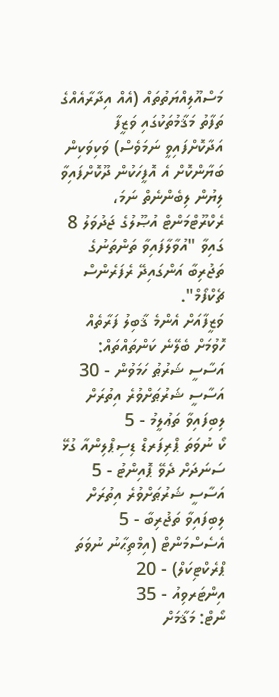މަސްއޫލިއްޔަތުތައް (އެއް އިދާރާއެއްގެ ތަފާތު މަޤާމުތަކުގައި ވަޒީފާ އަދާކޮށްފައިވީ ނަމަވެސް) ވަކިވަކިން ބަޔާންކޮށް އެ އޮފީހަކުން ދޫކޮށްފައިވާ ލިޔުން ލިބެންނެތް ނަމަ، ރެކްރޫޓްމަންޓް އުޞޫލުގެ ޖަދުވަލު 8 ގައިވާ "އުވާލާފައިވާ ތަންތަނުގެ ތަޖުރިބާ އަންގައިދޭ ރެފަރެންސް ޗެކްފޯމް".
ވަޒީފާއަށް އެންމެ ޤާބިލު ފަރާތެއް ހޮވުމަށް ބެލޭނެ ކަންތައްތައް:
އަސާސީ ޝަރުޠު ހަމަވުން - 30
އަސާސީ ޝަރުޠަށްވުރެ އިތުރަށް ލިބިފައިވާ ތަޢުލީމު - 5
ކޯ ނުވަތަ ޕްރިފަރޑް ޑިސިޕްލިންއާ ގުޅޭ ސަނަދަށް ދެވޭ ޕޮއިންޓު - 5
އަސާސީ ޝަރުޠަށްވުރެ އިތުރަށް ލިބިފައިވާ ތަޖުރިބާ - 5
އެސެސްމަންޓް (އިމްތިޙާނު ނުވަތަ ޕްރެކްޓިކަލް) - 20
އިންޓަރވިއު - 35
ނޯޓް: މަޤާމަށް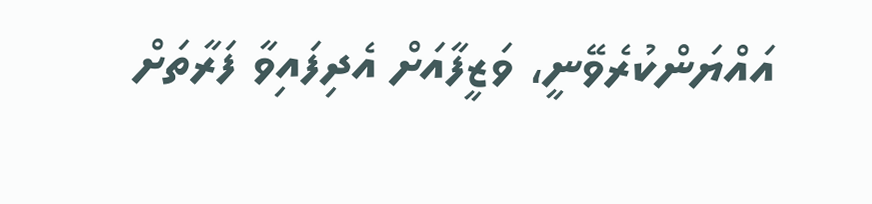އައްޔަންކުރެވޭނީ، ވަޒީފާއަށް އެދިފައިވާ ފަރާތަށް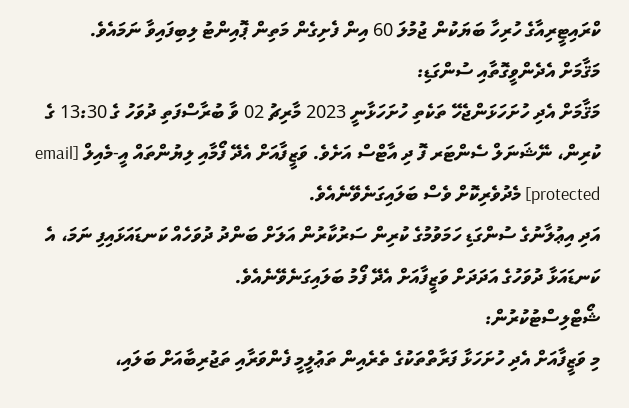ކްރައިޓީރިއާގެ ހުރިހާ ބަޔަކުން ޖުމުލަ 60 އިން ފެށިގެން މަތިން ޕޮއިންޓު ލިބިފައިވާ ނަމައެވެ.
މަޤާމަށް އެދެންވީގޮތާއި ސުންގަޑި:
މަޤާމަށް އެދި ހުށަހަޅަންޖެހޭ ތަކެތި ހުށަހަޅާނީ 2023 މާރިޗު 02 ވާ ބުރާސްފަތި ދުވަހު ގެ 13:30 ގެ ކުރިން، ނޭޝަނަލް ސެންޓަރ ފޮ ދި އާޓްސް އަށެވެ. ވަޒީފާއަށް އެދޭ ފޯމާއި ލިޔުންތައް އީ-މެއިލް [email protected] މެދުވެރިކޮށް ވެސް ބަލައިގަނެވޭނެއެވެ.
އަދި އިޢުލާނުގެ ސުންގަޑި ހަމަވުމުގެ ކުރިން ސަރުކާރުން އަލަށް ބަންދު ދުވަހެއް ކަނޑައަޅައިފި ނަމަ، އެ ކަނޑައަޅާ ދުވަހުގެ އަދަދަށް ވަޒީފާއަށް އެދޭ ފޯމު ބަލައިގަނެވޭނެއެވެ.
ޝޯޓްލިސްޓުކުރުން:
މި ވަޒީފާއަށް އެދި ހުށަހަޅާ ފަރާތްތަކުގެ ތެރެއިން ތަޢުލީމީ ފެންވަރާއި ތަޖުރިބާއަށް ބަލައި،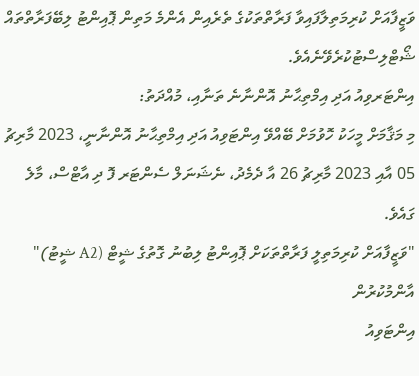ވަޒީފާއަށް ކުރިމަތިލާފައިވާ ފަރާތްތަކުގެ ތެރެއިން އެންމެ މަތިން ޕޮއިންޓު ލިބޭފަރާތްތައް ޝޯޓްލިސްޓުކުރެވޭނެއެވެ.
އިންޓަރވިއު އަދި އިމްތިޙާނު އޮންނާނެ ތަނާއި، މުއްދަތު:
މި މަޤާމަށް މީހަކު ހޮވުމަށް ބޭއްވޭ އިންޓަވިއު އަދި އިމްތިޙާނު އޮންނާނީ، 2023 މާރިޗު 05 އާއި 2023 މާރިޗު 26 އާ ދެމެދު، ނެޝަނަލް ސެންޓަރ ފޮ ދި އާޓްސް، މާލެ ގައެވެ.
"ވަޒީފާއަށް ކުރިމަތިލީ ފަރާތްތަކަށް ޕޮއިންޓު ލިބުނު ގޮތުގެ ޝީޓް (A2 ޝީޓު)" އާންމުކުރުން
އިންޓަވިއު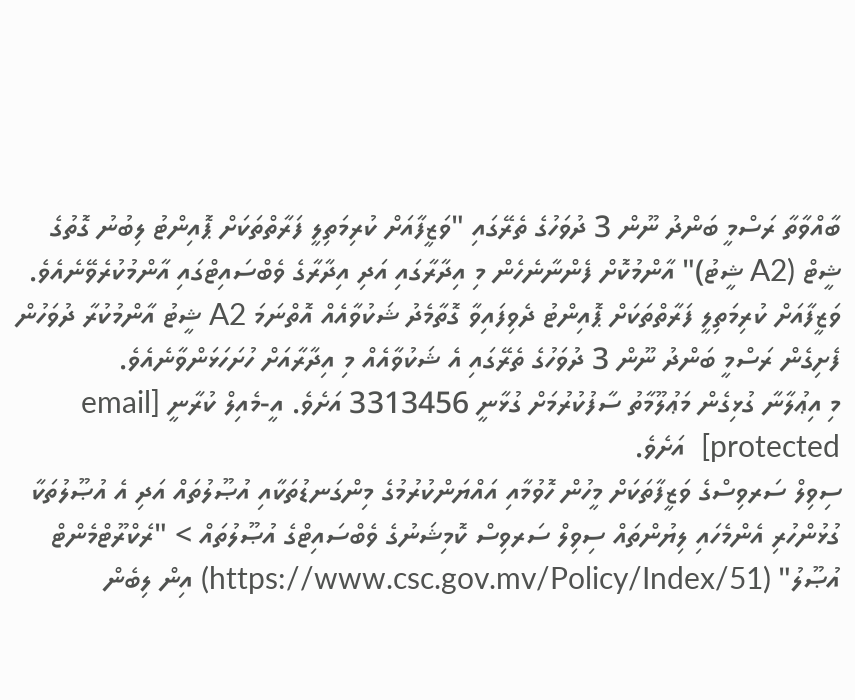ބާއްވާތާ ރަސްމީ ބަންދު ނޫން 3 ދުވަހުގެ ތެރޭގައި "ވަޒީފާއަށް ކުރިމަތިލީ ފަރާތްތަކަށް ޕޮއިންޓު ލިބުނު ގޮތުގެ ޝީޓް (A2 ޝީޓު)" އާންމުކޮށް ފެންނާނެހެން މި އިދާރާގައި އަދި އިދާރާގެ ވެބްސައިޓްގައި އާންމުކުރެވޭނެއެވެ. ވަޒީފާއަށް ކުރިމަތިލީ ފަރާތްތަކަށް ޕޮއިންޓު ދެވިފައިވާ ގޮތާމެދު ޝަކުވާއެއް އޮތްނަމަ A2 ޝީޓު އާންމުކުރާ ދުވަހުން ފެށިގެން ރަސްމީ ބަންދު ނޫން 3 ދުވަހުގެ ތެރޭގައި އެ ޝަކުވާއެއް މި އިދާރާއަށް ހުށަހަޅަންވާނެއެވެ.
މި އިޢުލާނާ ގުޅިގެން މަޢުލޫމާތު ސާފުކުރުމަށް ގުޅާނީ 3313456 އަށެވެ. އީ-މެއިލް ކުރާނީ [email protected]  އަށެވެ.
ސިވިލް ސަރވިސްގެ ވަޒީފާތަކަށް މީހުން ހޮވުމާއި އައްޔަންކުރުމުގެ މިންގަނޑުތަކާއި އުޞޫލުތައް އަދި އެ އުޞޫލުތަކާ ގުޅުންހުރި އެންމެހައި ލިޔުންތައް ސިވިލް ސަރވިސް ކޮމިޝަނުގެ ވެބްސައިޓްގެ އުޞޫލުތައް > "ރެކްރޫޓްމެންޓް އުޞޫލު" (https://www.csc.gov.mv/Policy/Index/51) އިން ލިބެން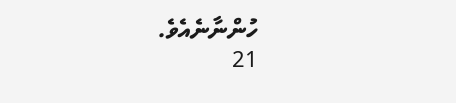ހުންނާނެއެވެ.
21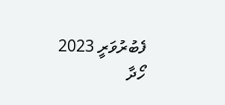ފެބުރުވަރީ 2023
ހޯދާ